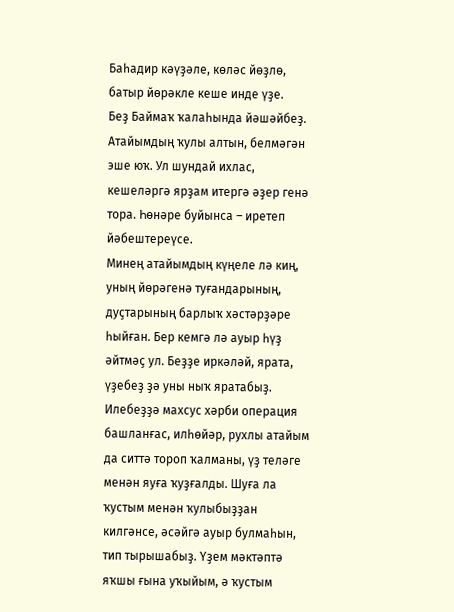Баһадир кәүҙәле, көләс йөҙлө, батыр йөрәкле кеше инде үҙе.
Беҙ Баймаҡ ҡалаһында йәшәйбеҙ. Атайымдың ҡулы алтын, белмәгән эше юҡ. Ул шундай ихлас, кешеләргә ярҙам итергә әҙер генә тора. Һөнәре буйынса – иретеп йәбештереүсе.
Минең атайымдың күңеле лә киң, уның йөрәгенә туғандарының, дуҫтарының барлыҡ хәстәрҙәре һыйған. Бер кемгә лә ауыр һүҙ әйтмәҫ ул. Беҙҙе иркәләй, ярата, үҙебеҙ ҙә уны ныҡ яратабыҙ.
Илебеҙҙә махсус хәрби операция башланғас, илһөйәр, рухлы атайым да ситтә тороп ҡалманы, үҙ теләге менән яуға ҡуҙғалды. Шуға ла ҡустым менән ҡулыбыҙҙан килгәнсе, әсәйгә ауыр булмаһын, тип тырышабыҙ. Үҙем мәктәптә яҡшы ғына уҡыйым, ә ҡустым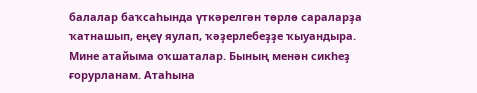балалар баҡсаһында үткәрелгән төрлө сараларҙа ҡатнашып, еңеү яулап, ҡәҙерлебеҙҙе ҡыуандыра.
Мине атайыма оҡшаталар. Бының менән сикһеҙ ғорурланам. Атаһына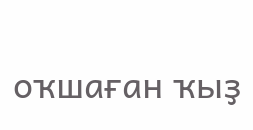оҡшаған ҡыҙ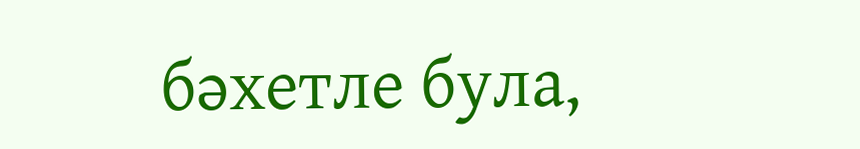бәхетле була,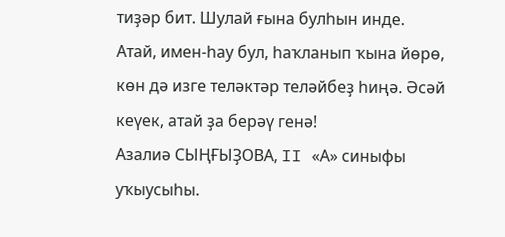тиҙәр бит. Шулай ғына булһын инде.
Атай, имен-һау бул, һаҡланып ҡына йөрө, көн дә изге теләктәр теләйбеҙ һиңә. Әсәй кеүек, атай ҙа берәү генә!
Азалиә СЫҢҒЫҘОВА, II «А» синыфы уҡыусыһы.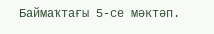Баймаҡтағы 5-се мәктәп.